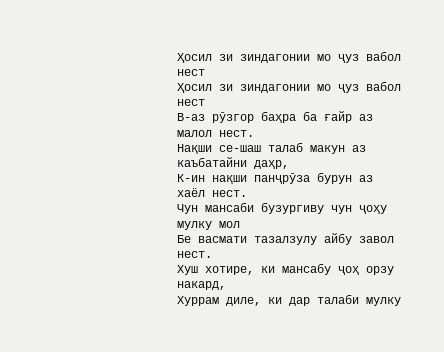Ҳосил зи зиндагонии мо ҷуз вабол нест
Ҳосил зи зиндагонии мо ҷуз вабол нест
В-аз рӯзгор баҳра ба ғайр аз малол нест.
Нақши се-шаш талаб макун аз каъбатайни даҳр,
К-ин нақши панҷрӯза бурун аз хаёл нест.
Чун мансаби бузургиву чун ҷоҳу мулку мол
Бе васмати тазалзулу айбу завол нест.
Хуш хотире, ки мансабу ҷоҳ орзу накард,
Хуррам диле, ки дар талаби мулку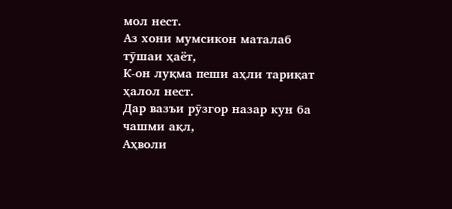мол нест.
Аз хони мумсикон маталаб тӯшаи ҳаёт,
К-он луқма пеши аҳли тариқат ҳалол нест.
Дар вазъи рӯзгор назар кун ба чашми ақл,
Аҳволи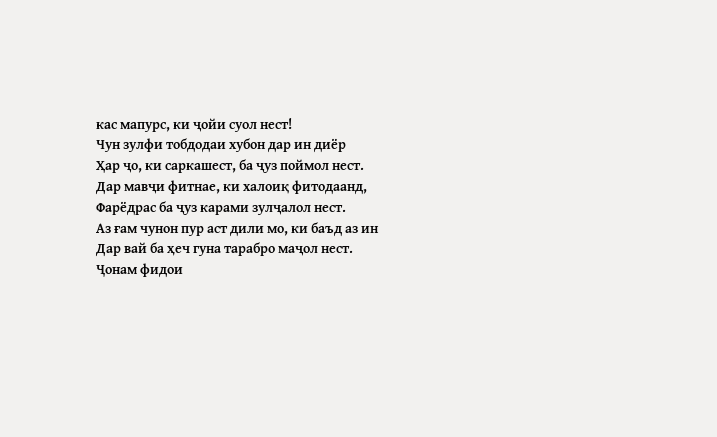кас мапурс, ки ҷойи суол нест!
Чун зулфи тобдодаи хубон дар ин диёр
Ҳар ҷо, ки саркашест, ба ҷуз поймол нест.
Дар мавҷи фитнае, ки халоиқ фитодаанд,
Фарёдрас ба ҷуз карами зулҷалол нест.
Аз ғам чунон пур аст дили мо, ки баъд аз ин
Дар вай ба ҳеч гуна тарабро маҷол нест.
Ҷонам фидои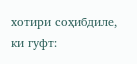хотири соҳибдиле, ки гуфт: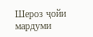Шероз ҷойи мардуми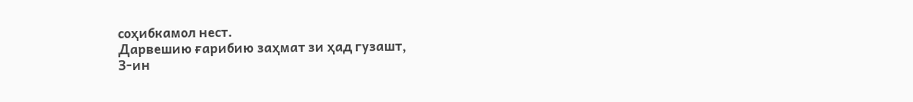соҳибкамол нест.
Дарвешию ғарибию заҳмат зи ҳад гузашт,
З-ин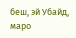беш, эй Убайд, маро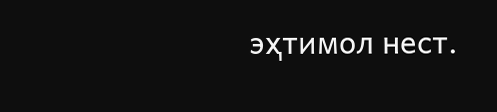эҳтимол нест.